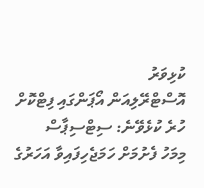ކުޅިވަރު
އޮސްޓްރޭލިއަން އޯޕަންގައި ފިޓްކޮށް ހުރެ ކުޅެވޭނެ: ސިޓްސިޕާސް
މިމަހު ފެށުމަށް ހަމަޖެހިފައިވާ އަހަރުގެ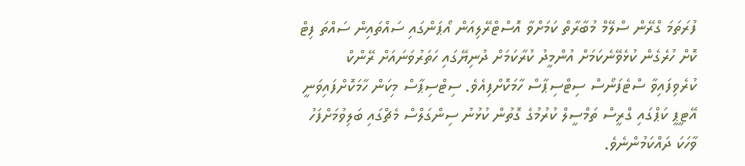ފުރަތަމަ ގްރޭން ސްލޭމް މުބާރާތް ކަމަށްވާ އޮސްޓްރޭލިއަން އޯޕަންގައި ސައްތައިން ސައްތަ ފިޓް ކޮށް ހުރެގެން ކުޅެވޭނެކަމަށް އުންމީދު ކުރާކަމަށް ދުނިޔޭގައި ހަތަރުވަނައަށް ރޭންކް ކުރެވިފައިވާ ސްޓެފަނޯސް ސިޓްސިޕާސް ހާމަކޮށްފިއެވެ. ސިޓްސިޕާސް މިކަން ހާމަކޮށްފައިވަނީ އޭޓީޕީ ކަޕްގައި ގްރީސް ތަމްސީލް ކުރުމުގެ ގޮތުން ކުޅުނު ސިންގަލްސް މެޗްގައި ބަލިވުމަށްފަހު ވާހަކަ ދައްކަމުންނެވެ.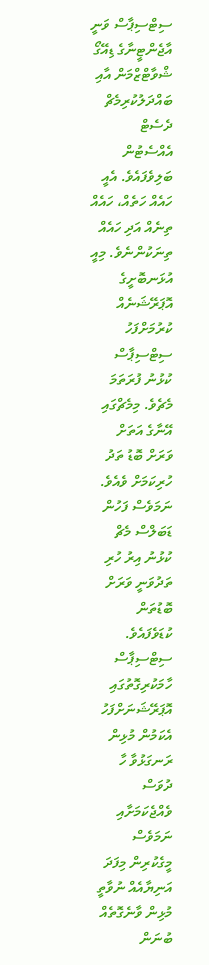ސިޓްސިޕާސް ވަނީ އާޖެންޓީނާގެ ޑިއޭގޯ ޝްވާޓްޒްމަން އާއި ބައްދަލުކުރިމެޗް ދެސެޓް އެއްސެޓުން ބަލިވެފައެވެ. އެއީ ހައެއް ހަތެއް، ހައެއް ތިނެއް އަދި ހައެއް ތިނަކުންނެވެ. މިއީ އުޅަނބޮށީގެ އޮޕަރޭޝަނެއް ކުރުމަށްފަހު ސިޓްސިޕާސް ކުޅުނު ފުރަތަމަ މެޗެވެ. މިމެޗްގައި އޭނާގެ އަތަށް ވަރަށް ބޮޑު ތަދު ހުރިކަމަށް ވެއެވެ. ނަމަވެސް ފަހުން ޑަބަލްސް މެޗް ކުޅުނު އިރު ހުރި ތަދުވަނީ ވަރަށް ބޮޑުތަން ކުޑަވެފައެވެ. ސިޓްސިޕާސް ހާމަކުރިގޮތުގައި އޮޕަރޭޝަނަށްފަހު އެކަމުން މުޅިން ރަނގަޅުވާ ހާ ދުވަސް ވެއްޖެކަމަށާއި ނަމަވެސް މީގެކުރިން މިފަދަ އަނިޔާއެއް ނުވާތީ މުޅިން ވާނެގޮތެއް ބުނަން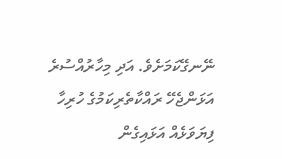ނޭނގޭކަމަށެވެ. އަދި މިހާރުއްސުރެ އަޅަންޖެހޭ ރައްކާތެރިކަމުގެ ހުރިހާ ފިޔަވަޅެއް އަޅައިގެން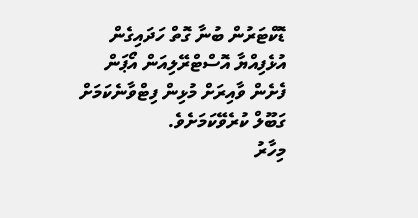ޑޮކްޓަރުން ބުނާ ގޮތް ހަދައިގެން އުޅެފިއްޔާ އޮސްޓްރޭލިއަން އޯޕަން ފެށެން ވާއިރަށް މުޅިން ފިޓްވާނެކަމަށް ގަބޫލް ކުރެވޭކަމަށެވެ.
މިހާރު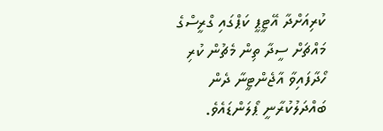ކުރިއަށްދާ އޭޓީޕީ ކަޕްގައި ގްރީސްގެ މައްޗަށް ސީދާ ތިން މެޗުން ކުރި ހޯދާފައިވާ އާޖެންޓީނާ ދެން ބައްދަލުކުރާނީ ޕޯލަންޑައެވެ.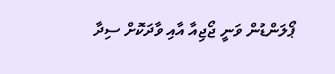ޕޯލަންޑުން ވަނީ ޖޯޖިއާ އާއި ވާދަކޮށް ސިދާ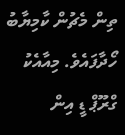ތިން މެޗުން ކާމިޔާބު ހޯދާފައެވެ. މިއާއެކު ގްރޫޕް ޑީ އިން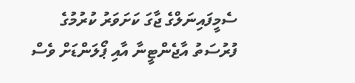ސެމީފައިނަލްގެ ޖާގަ ކަށަވަރު ކުރުމުގެ ފުރުސަތު އާޖެންޓީނާ އާއި ޕޯލަންޑަށް ވެސް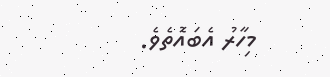މިހާރު އެބައޮތެވެ.